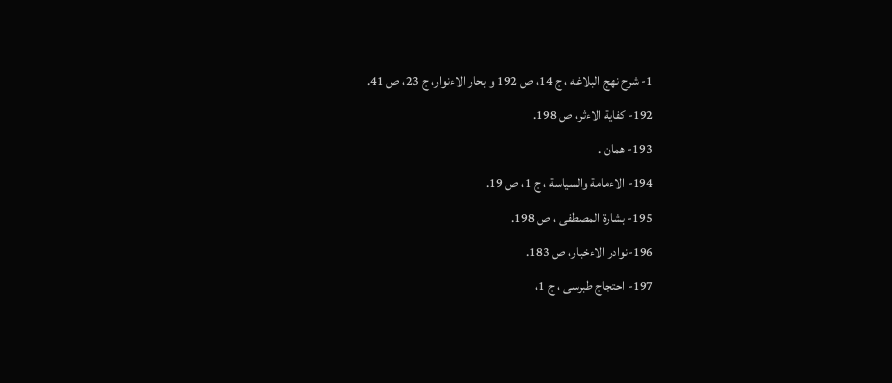1- شرح نهج البلاغه ، ج 14، ص 192 و بحار الاءنوار، ج 23، ص 41.
192- كفاية الاءثر، ص 198.
193- همان .
194- الاءمامة والسياسة ، ج 1، ص 19.
195- بشارة المصطفى ، ص 198.
196-نوادر الاءخبار، ص 183.
197- احتجاج طبرسى ، ج 1،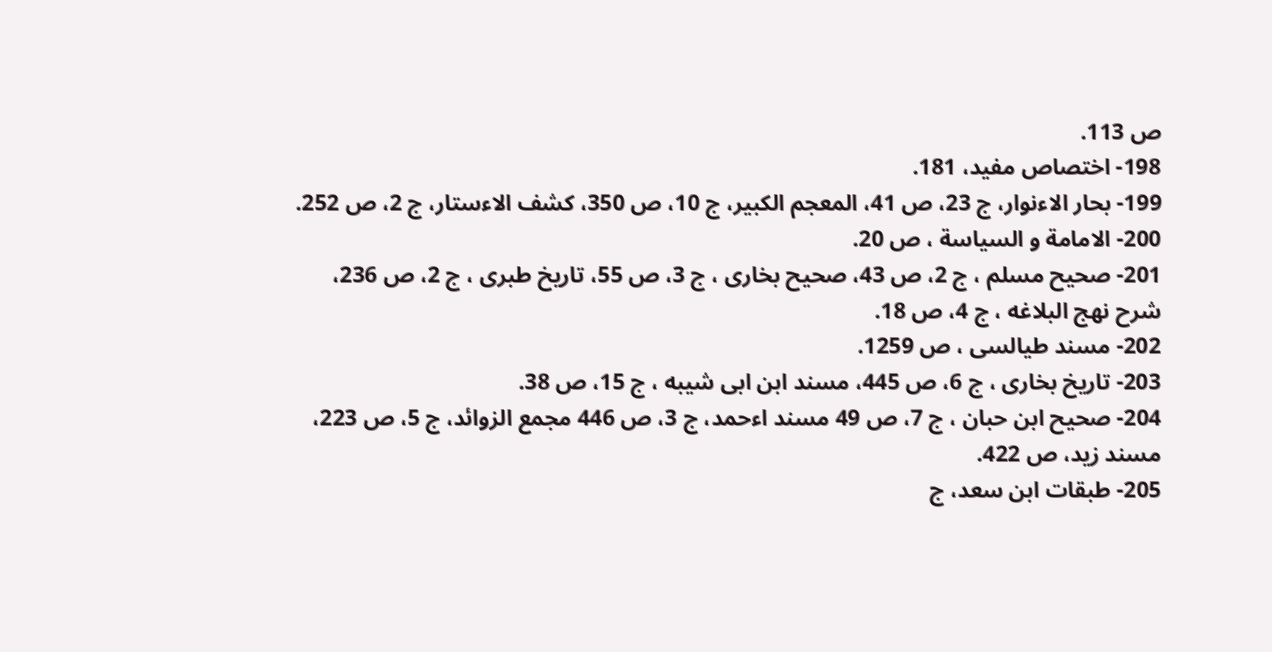ص 113.
198- اختصاص مفيد، 181.
199- بحار الاءنوار، ج 23، ص 41، المعجم الكبير، ج 10، ص 350، كشف الاءستار، ج 2، ص 252.
200- الامامة و السياسة ، ص 20.
201- صحيح مسلم ، ج 2، ص 43، صحيح بخارى ، ج 3، ص 55، تاريخ طبرى ، ج 2، ص 236، شرح نهج البلاغه ، ج 4، ص 18.
202- مسند طيالسى ، ص 1259.
203- تاريخ بخارى ، ج 6، ص 445، مسند ابن ابى شيبه ، ج 15، ص 38.
204- صحيح ابن حبان ، ج 7، ص 49 مسند اءحمد، ج 3، ص 446 مجمع الزوائد، ج 5، ص 223، مسند زيد، ص 422.
205- طبقات ابن سعد، ج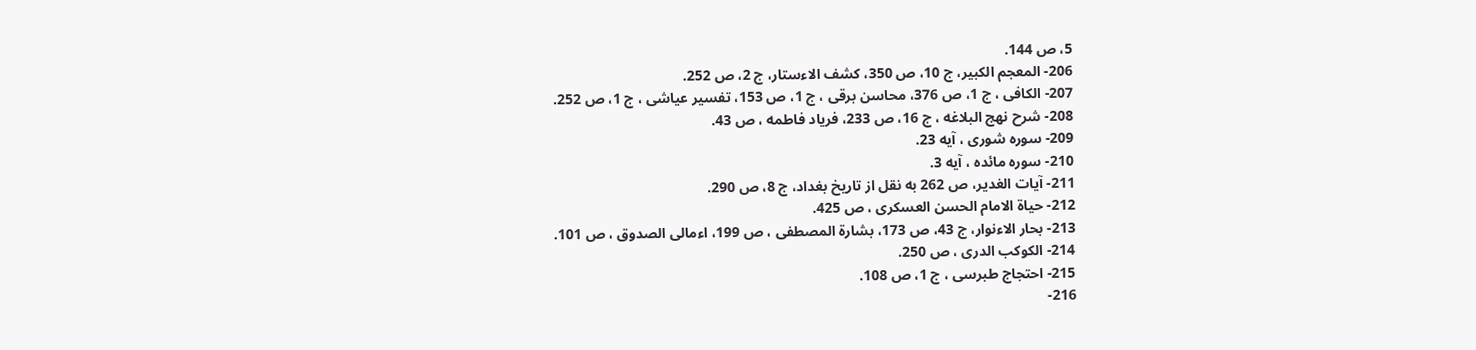5، ص 144.
206- المعجم الكبير، ج 10، ص 350، كشف الاءستار، ج 2، ص 252.
207- الكافى ، ج 1، ص 376، محاسن برقى ، ج 1، ص 153، تفسير عياشى ، ج 1، ص 252.
208- شرح نهج البلاغه ، ج 16، ص 233، فرياد فاطمه ، ص 43.
209- سوره شورى ، آيه 23.
210- سوره مائده ، آيه 3.
211- آيات الغدير، ص 262 به نقل از تاريخ بغداد، ج 8، ص 290.
212- حياة الامام الحسن العسكرى ، ص 425.
213- بحار الاءنوار، ج 43، ص 173، بشارة المصطفى ، ص 199، اءمالى الصدوق ، ص 101.
214- الكوكب الدرى ، ص 250.
215- احتجاج طبرسى ، ج 1، ص 108.
216-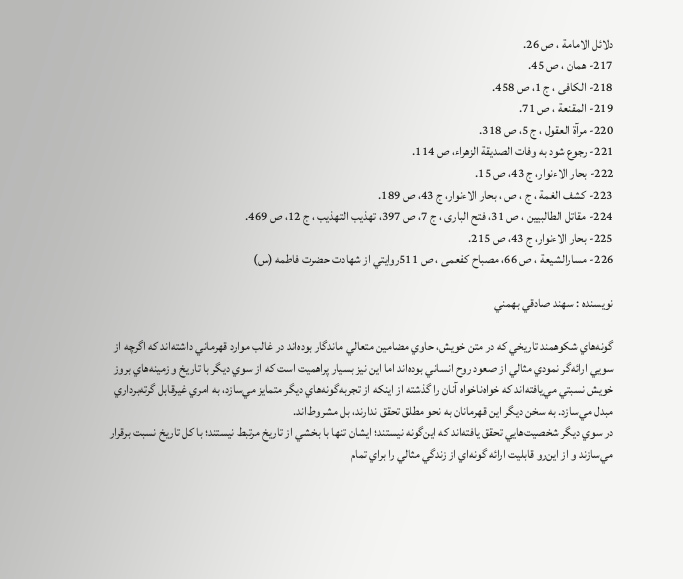دلائل الامامة ، ص 26.
217- همان ، ص 45.
218- الكافى ، ج 1، ص 458.
219- المقنعة ، ص 71.
220- مرآة العقول ، ج 5، ص 318.
221- رجوع شود به وفات الصديقة الزهراء، ص 114.
222- بحار الاءنوار، ج 43، ص 15.
223- كشف الغمة ، ج ، ص ، بحار الاءنوار، ج 43، ص 189.
224- مقاتل الطالبيين ، ص 31، فتح البارى ، ج 7، ص 397، تهذيب التهذيب ، ج 12، ص 469.
225- بحار الاءنوار، ج 43، ص 215.
226- مسارالشيعة ، ص 66، مصباح كفعمى ، ص 511روايتي از شهادت حضرت فاطمه (س)

نويسنده : سهند صادقي بهمني

گونه‌هاي شكوهمند تاريخي كه در متن خويش، ‌حاوي مضامين متعالي ماندگار بوده‌اند در غالب موارد قهرماني داشته‌اند كه اگرچه از سويي ارائه‌گر نمودي مثالي از صعود روح انساني بوده‌اند اما اين نيز بسيار پراهميت است كه از سوي ديگر با تاريخ و زمينه‌هاي بروز خويش نسبتي مي‌يافته‌اند كه خواه‌ناخواه آنان را گذشته از اينكه از تجربه‌گونه‌هاي ديگر متمايز مي‌سازد، به امري غيرقابل گرته‌برداري مبدل مي‌سازد. به سخن ديگر اين قهرمانان به نحو مطلق تحقق ندارند، بل مشروط‌اند.
در سوي ديگر شخصيت‌هايي تحقق يافته‌اند كه اين‌گونه نيستند؛ ايشان تنها با بخشي از تاريخ مرتبط نيستند؛ با كل تاريخ نسبت برقرار مي‌سازند و از اين‌رو قابليت ارائه گونه‌اي از زندگي مثالي را براي تمام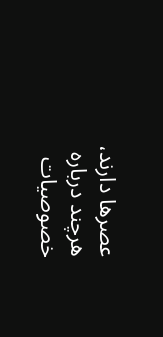عصرها دارند، هرچند درباره خصوصيات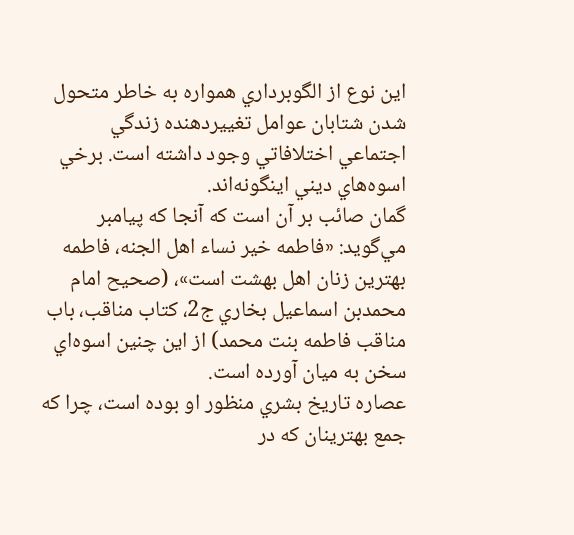اين نوع از الگوبرداري همواره به خاطر متحول شدن شتابان عوامل تغييردهنده زندگي اجتماعي اختلافاتي وجود داشته است. برخي اسوه‌هاي ديني اينگونه‌اند.
گمان صائب بر آن است كه آنجا كه پيامبر مي‌گويد: «فاطمه خير نساء اهل الجنه، فاطمه بهترين زنان اهل بهشت است»، (صحيح امام محمد‌بن اسماعيل بخاري ج2، كتاب مناقب، باب مناقب فاطمه بنت محمد) از اين چنين اسوه‌اي سخن به ميان آورده است.
عصاره تاريخ بشري منظور او بوده است، چرا كه جمع بهترينان كه در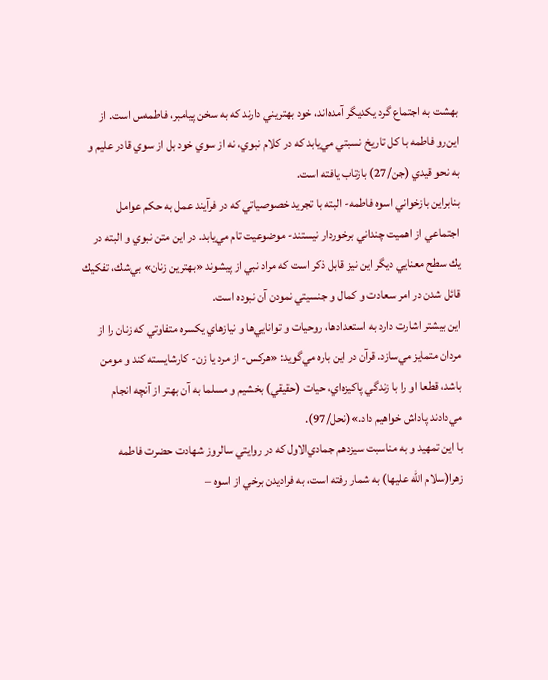بهشت به اجتماع گرد يكديگر آمده‌اند، خود بهتريني دارند كه به سخن پيامبر، فاطمه‌س است. از اين‌رو فاطمه با كل تاريخ نسبتي مي‌يابد كه در كلام نبوي، نه از سوي خود بل از سوي قادر عليم و به نحو قيدي (جن/27) بازتاب يافته است.
بنابراين بازخواني اسوه فاطمه- البته با تجريد خصوصياتي كه در فرآيند عمل به حكم عوامل اجتماعي از اهميت چنداني برخوردار نيستند- موضوعيت تام مي‌يابد. در اين متن نبوي و البته در يك سطح معنايي ديگر اين نيز قابل ذكر است كه مراد نبي از پيشوند «بهترين زنان» بي‌شك، تفكيك قائل شدن در امر سعادت و كمال و جنسيتي نمودن آن نبوده است.
اين بيشتر اشارت دارد به استعدادها، روحيات و توانايي‌ها و نيازهاي يكسره متفاوتي كه زنان را از مردان متمايز مي‌سازد. قرآن در اين باره مي‌گويد: «هركس- از مرد يا زن- كارشايسته كند و مومن باشد، قطعا او را با زندگي پاكيزه‌اي، حيات (حقيقي) بخشيم و مسلما به آن بهتر از آنچه انجام مي‌دادند پاداش خواهيم داد.»(نحل/97).
با اين تمهيد و به مناسبت سيزدهم جمادي‌الاول كه در روايتي سالروز شهادت حضرت فاطمه زهرا(سلام الله علیها) به شمار رفته است، به فراديدن برخي از اسوه –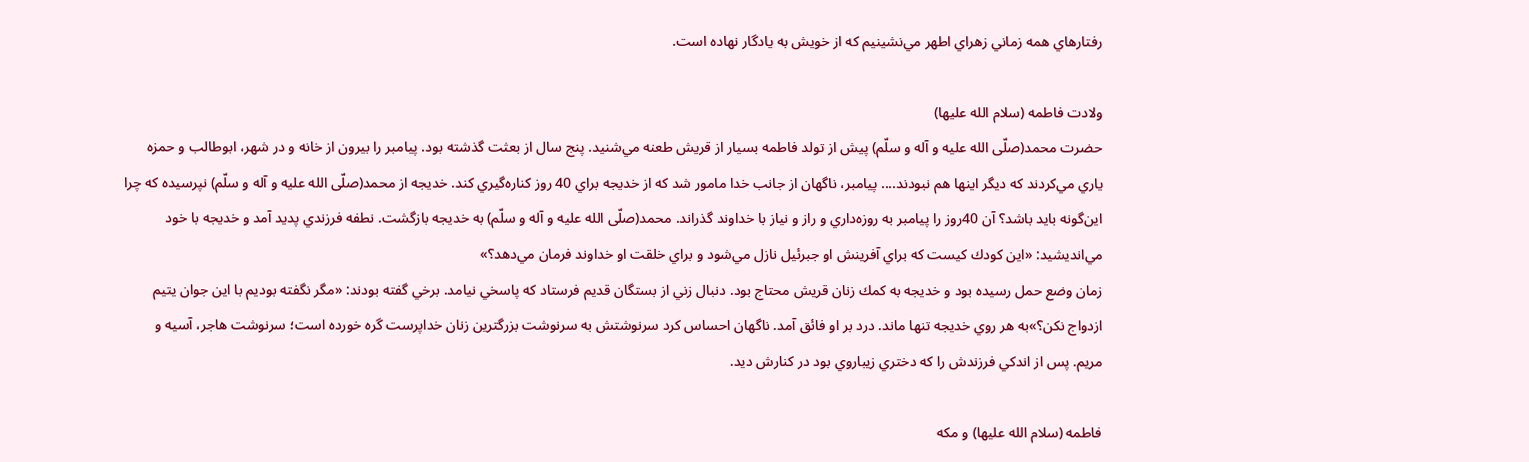رفتارهاي همه زماني زهراي اطهر مي‌نشينيم كه از خويش به يادگار نهاده است.

ولادت فاطمه (سلام الله علیها)
حضرت محمد(صلّی الله علیه و آله و سلّم) پيش از تولد فاطمه بسيار از قريش طعنه مي‌شنيد. پنج سال از بعثت گذشته بود. پيامبر را بيرون از خانه و در شهر، ابوطالب و حمزه ياري مي‌كردند كه ديگر اينها هم نبودند.... پيامبر، ناگهان از جانب خدا مامور شد كه از خديجه براي 40 روز كناره‌گيري كند. خديجه از محمد(صلّی الله علیه و آله و سلّم) نپرسيده كه چرا اين‌گونه بايد باشد؟ آن 40روز را پيامبر به روزه‌داري و راز و نياز با خداوند گذراند. محمد(صلّی الله علیه و آله و سلّم) به خديجه بازگشت. نطفه فرزندي پديد آمد و خديجه با خود مي‌انديشيد: «اين كودك كيست كه براي آفرينش او جبرئيل نازل مي‌شود و براي خلقت او خداوند فرمان مي‌دهد؟»
زمان وضع حمل رسيده بود و خديجه به كمك زنان قريش محتاج بود. دنبال زني از بستگان قديم فرستاد كه پاسخي نيامد. برخي گفته بودند: «مگر نگفته بوديم با اين جوان يتيم ازدواج نكن؟»به هر روي خديجه تنها ماند. درد بر او فائق آمد. ناگهان احساس كرد سرنوشتش به سرنوشت بزرگترين زنان خداپرست گره خورده است؛ سرنوشت هاجر، آسيه و مريم. پس از اندكي فرزندش را كه دختري زيباروي بود در كنارش ديد.

فاطمه (سلام الله علیها) و مكه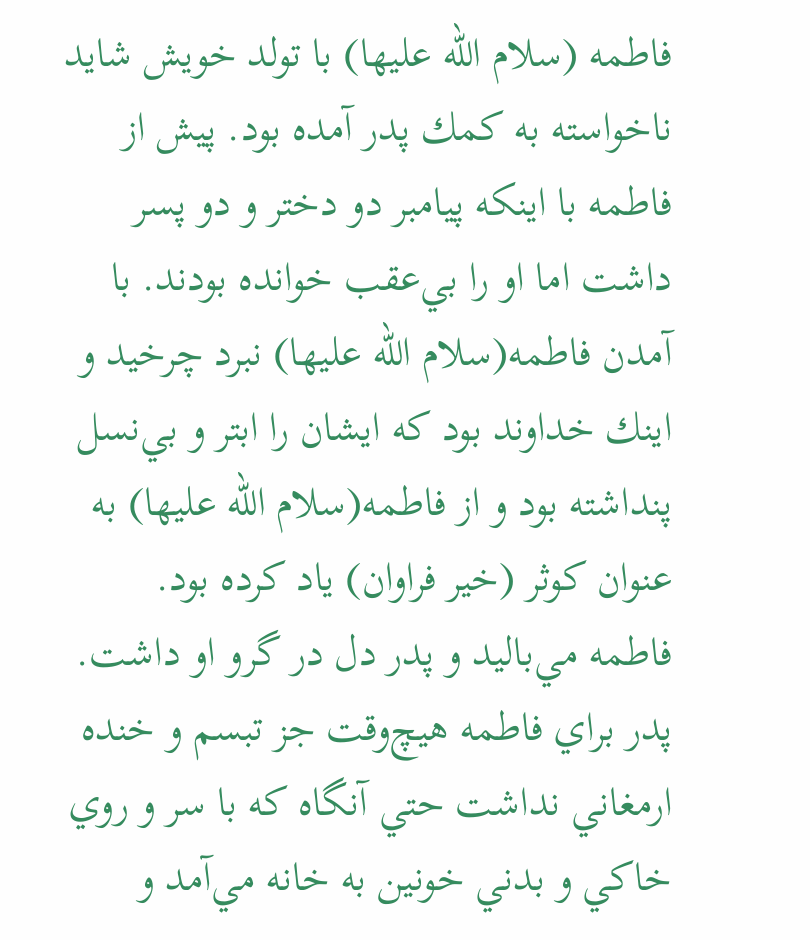فاطمه (سلام الله علیها) با تولد خويش شايد ناخواسته به كمك پدر آمده بود. پيش از فاطمه با اينكه پيامبر دو دختر و دو پسر داشت اما او را بي‌عقب خوانده بودند. با آمدن فاطمه(سلام الله علیها) نبرد چرخيد و اينك خداوند بود كه ايشان را ابتر و بي‌نسل پنداشته بود و از فاطمه(سلام الله علیها) به عنوان كوثر (خير فراوان) ياد كرده بود. فاطمه مي‌باليد و پدر دل در گرو او داشت. پدر براي فاطمه هيچ‌وقت جز تبسم و خنده ارمغاني نداشت حتي آنگاه كه با سر و روي خاكي و بدني خونين به خانه مي‌آمد و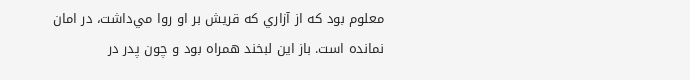معلوم بود كه از آزاري كه قريش بر او روا مي‌داشت، در امان نمانده است. باز اين لبخند همراه بود و چون پدر در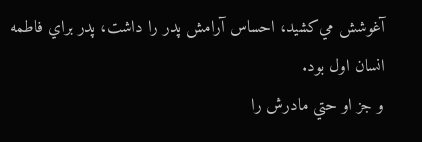آغوشش مي‌كشيد، احساس آرامش پدر را داشت، پدر براي فاطمه انسان اول بود.
و جز او حتي مادرش را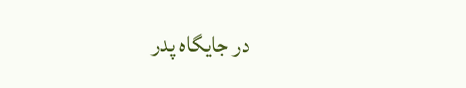در جايگاه پدر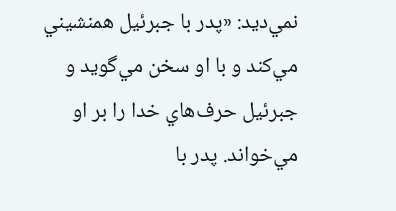نمي‌ديد: «پدر با جبرئيل همنشيني مي‌كند و با او سخن مي‌گويد و جبرئيل حرف‌هاي خدا را بر او مي‌خواند. پدر با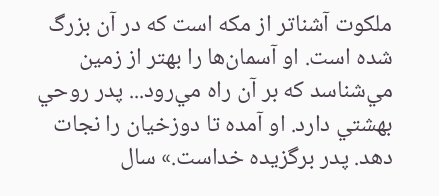ملكوت آشناتر از مكه است كه در آن بزرگ شده است. او آسمان‌ها را بهتر از زمين مي‌شناسد كه بر آن راه مي‌رود... پدر روحي بهشتي دارد. او آمده تا دوزخيان را نجات دهد. پدر برگزيده خداست.» سال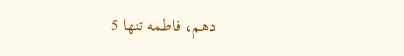دهم، فاطمه تنها 5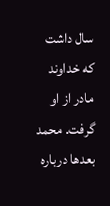سال داشت كه خداوند مادر از او گرفت. محمد بعدها درباره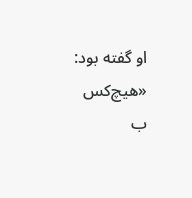او گفته بود: «هيچ‌كس ب